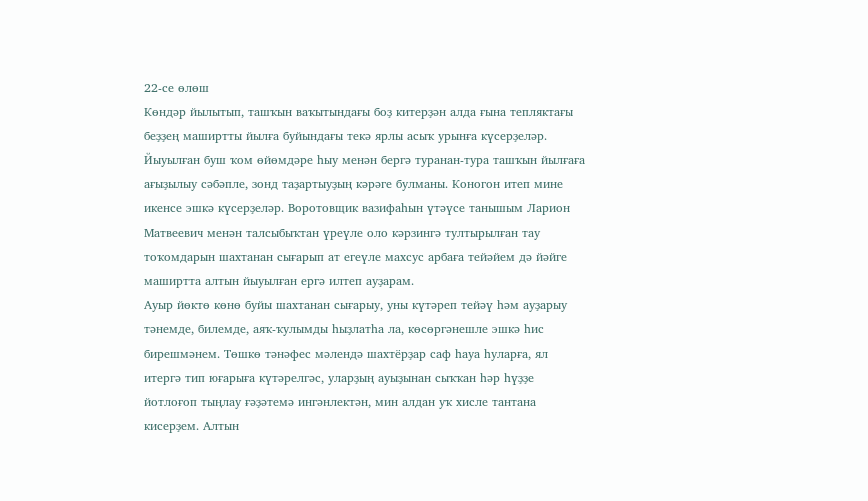22-се өлөш
Көндәр йылытып, ташҡын ваҡытындағы боҙ китерҙән алда ғына тепляктағы беҙҙең маширтты йылға буйындағы текә ярлы асыҡ урынға күсерҙеләр. Йыуылған буш ҡом өйөмдәре һыу менән бергә туранан-тура ташҡын йылғаға ағыҙылыу сәбәпле, зонд таҙартыуҙың кәрәге булманы. Коногон итеп мине икенсе эшкә күсерҙеләр. Воротовщик вазифаһын үтәүсе танышым Ларион Матвеевич менән талсыбыҡтан үреүле оло кәрзингә тултырылған тау тоҡомдарын шахтанан сығарып ат егеүле махсус арбаға тейәйем дә йәйге маширтта алтын йыуылған ергә илтеп ауҙарам.
Ауыр йөктө көнө буйы шахтанан сығарыу, уны күтәреп тейәү һәм ауҙарыу тәнемде, билемде, аяҡ-ҡулымды һыҙлатһа ла, көсөргәнешле эшкә һис бирешмәнем. Төшкө тәнәфес мәлендә шахтёрҙар саф һауа һуларға, ял итергә тип юғарыға күтәрелгәс, уларҙың ауыҙынан сыҡҡан һәр һүҙҙе йотлоғоп тыңлау ғәҙәтемә ингәнлектән, мин алдан уҡ хисле тантана кисерҙем. Алтын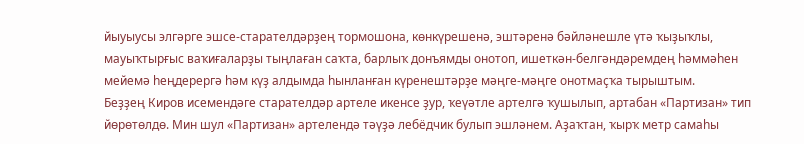йыуыусы элгәрге эшсе-старателдәрҙең тормошона, көнкүрешенә, эштәренә бәйләнешле үтә ҡыҙыҡлы, мауыҡтырғыс ваҡиғаларҙы тыңлаған саҡта, барлыҡ донъямды онотоп, ишеткән-белгәндәремдең һәммәһен мейемә һеңдерергә һәм күҙ алдымда һынланған күренештәрҙе мәңге-мәңге онотмаҫҡа тырыштым.
Беҙҙең Киров исемендәге старателдәр артеле икенсе ҙур, ҡеүәтле артелгә ҡушылып, артабан «Партизан» тип йөрөтөлдө. Мин шул «Партизан» артелендә тәүҙә лебёдчик булып эшләнем. Аҙаҡтан, ҡырҡ метр самаһы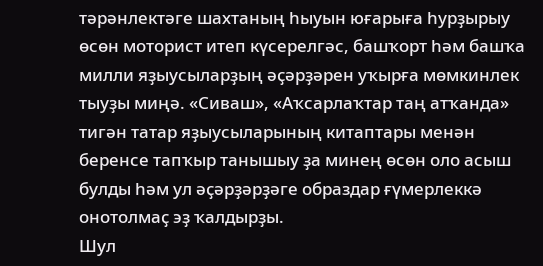тәрәнлектәге шахтаның һыуын юғарыға һурҙырыу өсөн моторист итеп күсерелгәс, башҡорт һәм башҡа милли яҙыусыларҙың әҫәрҙәрен уҡырға мөмкинлек тыуҙы миңә. «Сиваш», «Аҡсарлаҡтар таң атҡанда» тигән татар яҙыусыларының китаптары менән беренсе тапҡыр танышыу ҙа минең өсөн оло асыш булды һәм ул әҫәрҙәрҙәге образдар ғүмерлеккә онотолмаҫ эҙ ҡалдырҙы.
Шул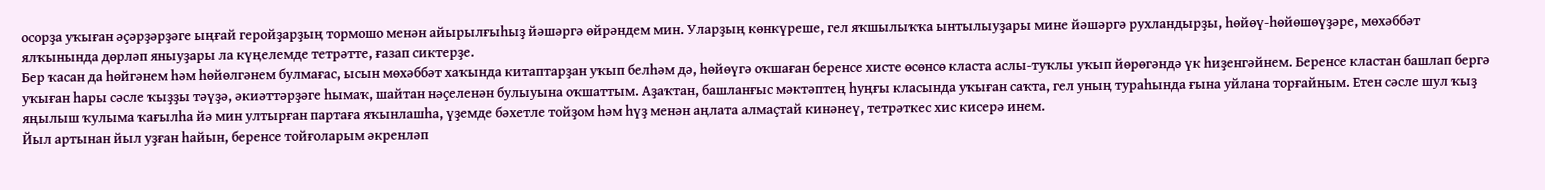осорҙа уҡыған әҫәрҙәрҙәге ыңғай геройҙарҙың тормошо менән айырылғыһыҙ йәшәргә өйрәндем мин. Уларҙың көнкүреше, гел яҡшылыҡҡа ынтылыуҙары мине йәшәргә рухландырҙы, һөйөү-һөйөшөүҙәре, мөхәббәт ялҡынында дөрләп яныуҙары ла күңелемде тетрәтте, ғазап сиктерҙе.
Бер ҡасан да һөйгәнем һәм һөйөлгәнем булмағас, ысын мөхәббәт хаҡында китаптарҙан уҡып белһәм дә, һөйөүгә оҡшаған беренсе хисте өсөнсө класта аслы-туҡлы уҡып йөрөгәндә үк һиҙенгәйнем. Беренсе кластан башлап бергә уҡыған һары сәсле ҡыҙҙы тәүҙә, әкиәттәрҙәге һымаҡ, шайтан нәҫеленән булыуына оҡшаттым. Аҙаҡтан, башланғыс мәктәптең һуңғы класында уҡыған саҡта, гел уның тураһында ғына уйлана торғайным. Етен сәсле шул ҡыҙ яңылыш ҡулыма ҡағылһа йә мин ултырған партаға яҡынлашһа, үҙемде бәхетле тойҙом һәм һүҙ менән аңлата алмаҫтай кинәнеү, тетрәткес хис кисерә инем.
Йыл артынан йыл уҙған һайын, беренсе тойғоларым әкренләп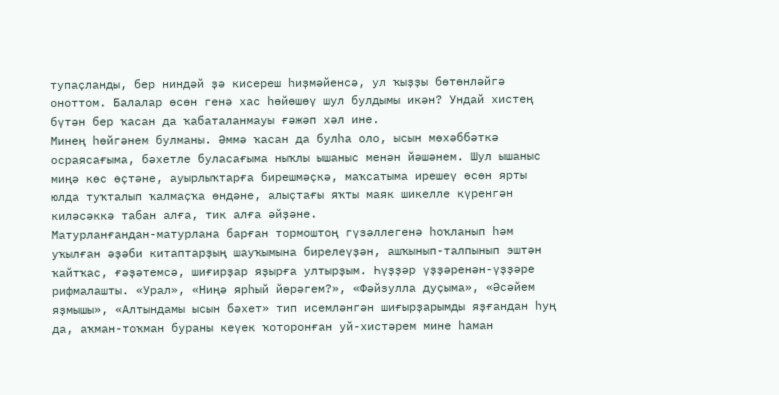тупаҫланды, бер ниндәй ҙә кисереш һиҙмәйенсә, ул ҡыҙҙы бөтөнләйгә оноттом. Балалар өсөн генә хас һөйөшөү шул булдымы икән? Ундай хистең бүтән бер ҡасан да ҡабаталанмауы ғәжәп хәл ине.
Минең һөйгәнем булманы. Әммә ҡасан да булһа оло, ысын мөхәббәткә осраясағыма, бәхетле буласағыма ныҡлы ышаныс менән йәшәнем. Шул ышаныс миңә көс өҫтәне, ауырлыҡтарға бирешмәҫкә, маҡсатыма ирешеү өсөн ярты юлда туҡталып ҡалмаҫҡа өндәне, алыҫтағы яҡты маяк шикелле күренгән киләсәккә табан алға, тик алға әйҙәне.
Матурланғандан-матурлана барған тормоштоң гүзәллегенә һоҡланып һәм уҡылған әҙәби китаптарҙың шауҡымына бирелеүҙән, ашҡынып-талпынып эштән ҡайтҡас, ғәҙәтемсә, шиғирҙар яҙырға ултырҙым. Һүҙҙәр үҙҙәренән-үҙҙәре рифмалашты. «Урал», «Ниңә ярһый йөрәгем?», «Фәйзулла дуҫыма», «Әсәйем яҙмышы», «Алтындамы ысын бәхет» тип исемләнгән шиғырҙарымды яҙғандан һуң да, аҡман-тоҡман бураны кеүек ҡоторонған уй-хистәрем мине һаман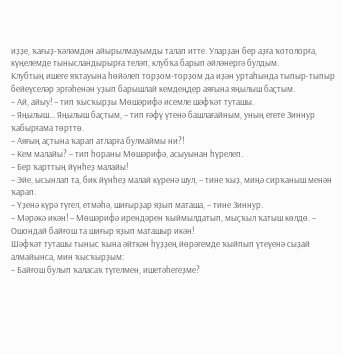иҙҙе, ҡағыҙ-ҡәләмдән айырылмауымды талап итте. Уларҙан бер аҙға ҡотолорға, күңелемде тынысландырырға теләп, клубҡа барып әйләнергә булдым.
Клубтың ишеге яҡтауына һөйәлеп торҙом-торҙом да иҙән уртаһында тыпыр-тыпыр бейеүселәр эргәһенән уҙып барышлай кемдеңдер аяғына яңылыш баҫтым.
– Ай, айыу! – тип ҡысҡырҙы Мөшәрифә исемле шәфҡәт туташы.
– Яңылыш... Яңылыш баҫтым, – тип ғәфү үтенә башлағайным, уның егете Зиннур ҡабырғама төрттө.
– Аяғың аҫтына ҡарап атларға булмаймы ни?!
– Кем малайы? – тип һораны Мөшәрифә, асыуынан һүрелеп.
– Бер ҡарттың йүнһеҙ малайы!
– Эйе, ысынлап та, бик йүнһеҙ малай күренә шул, – тине ҡыҙ, миңә сирҡаныш менән ҡарап.
– Үҙенә күрә түгел, етмәһә, шиғырҙар яҙып маташа, – тине Зиннур.
– Мәрәкә икән! – Мөшәрифә ирендәрен ҡыймылдатып, мыҫҡыл ҡатыш көлдө. – Ошондай байғош та шиғыр яҙып маташыр икән!
Шәфҡәт туташы тыныс ҡына әйткән һүҙҙең йөрәгемде ҡыйпып үтеүенә сыҙай алмайынса, мин ҡысҡырҙым:
– Байғош булып ҡаласаҡ түгелмен, ишетәһегеҙме?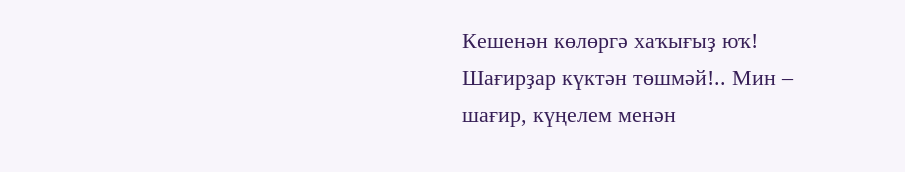Кешенән көлөргә хаҡығыҙ юҡ! Шағирҙар күктән төшмәй!.. Мин – шағир, күңелем менән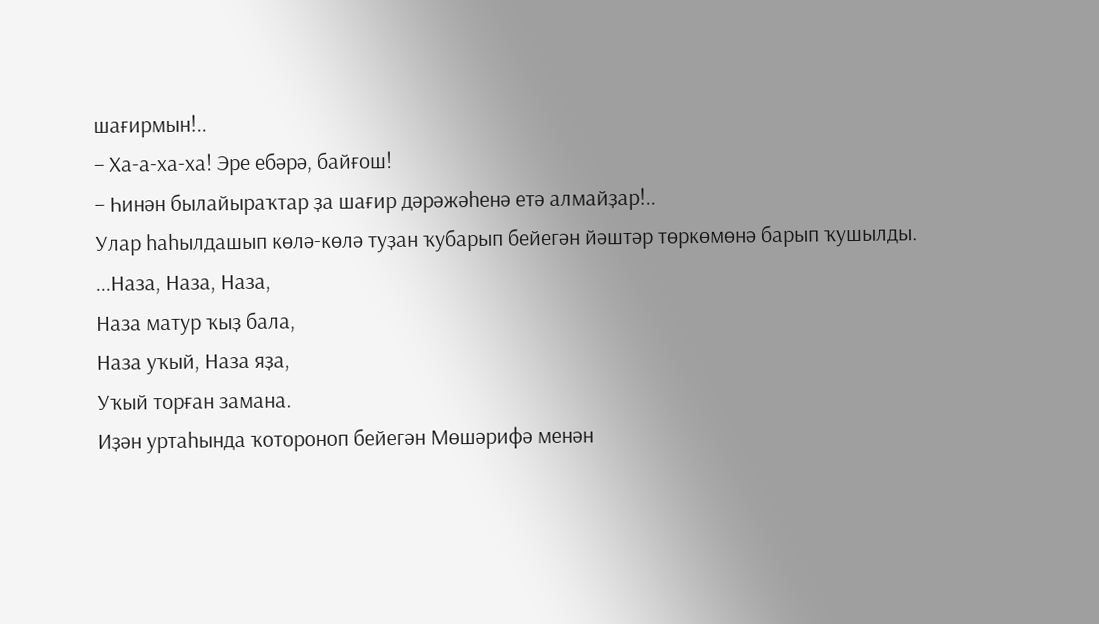шағирмын!..
– Ха-а-ха-ха! Эре ебәрә, байғош!
– Һинән былайыраҡтар ҙа шағир дәрәжәһенә етә алмайҙар!..
Улар һаһылдашып көлә-көлә туҙан ҡубарып бейегән йәштәр төркөмөнә барып ҡушылды.
...Наза, Наза, Наза,
Наза матур ҡыҙ бала,
Наза уҡый, Наза яҙа,
Уҡый торған замана.
Иҙән уртаһында ҡотороноп бейегән Мөшәрифә менән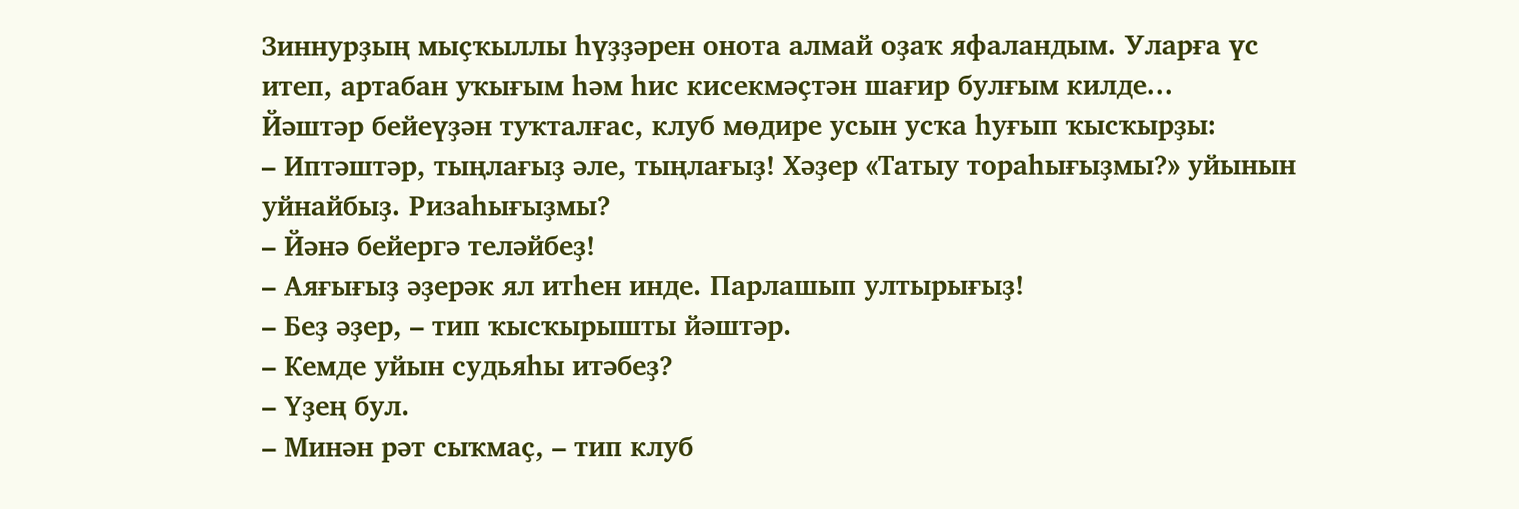Зиннурҙың мыҫҡыллы һүҙҙәрен онота алмай оҙаҡ яфаландым. Уларға үс итеп, артабан уҡығым һәм һис кисекмәҫтән шағир булғым килде...
Йәштәр бейеүҙән туҡталғас, клуб мөдире усын усҡа һуғып ҡысҡырҙы:
– Иптәштәр, тыңлағыҙ әле, тыңлағыҙ! Хәҙер «Татыу тораһығыҙмы?» уйынын уйнайбыҙ. Ризаһығыҙмы?
– Йәнә бейергә теләйбеҙ!
– Аяғығыҙ әҙерәк ял итһен инде. Парлашып ултырығыҙ!
– Беҙ әҙер, – тип ҡысҡырышты йәштәр.
– Кемде уйын судьяһы итәбеҙ?
– Үҙең бул.
– Минән рәт сыҡмаҫ, – тип клуб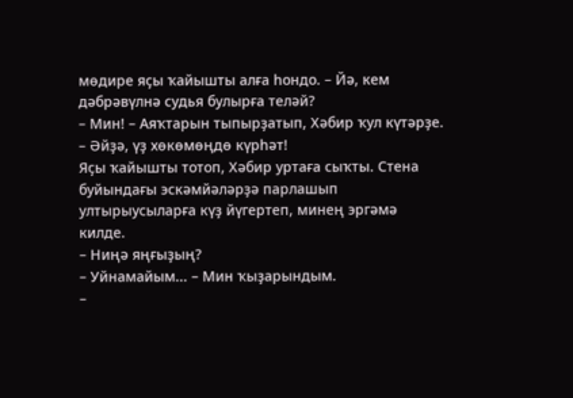мөдире яҫы ҡайышты алға һондо. – Йә, кем дәбрәвүлнә судья булырға теләй?
– Мин! – Аяҡтарын тыпырҙатып, Хәбир ҡул күтәрҙе.
– Әйҙә, үҙ хөкөмөңдө күрһәт!
Яҫы ҡайышты тотоп, Хәбир уртаға сыҡты. Стена буйындағы эскәмйәләрҙә парлашып ултырыусыларға күҙ йүгертеп, минең эргәмә килде.
– Ниңә яңғыҙың?
– Уйнамайым... – Мин ҡыҙарындым.
–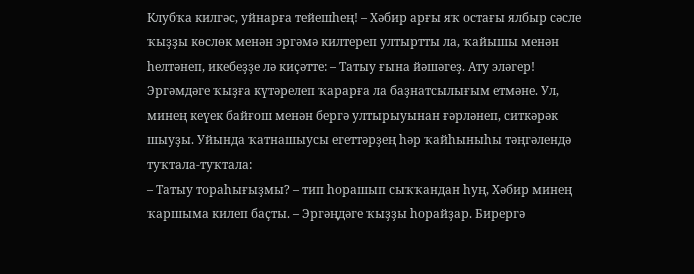Клубҡа килгәс, уйнарға тейешһең! – Хәбир арғы яҡ остағы ялбыр сәсле ҡыҙҙы көслөк менән эргәмә килтереп ултыртты ла, ҡайышы менән һелтәнеп, икебеҙҙе лә киҫәтте: – Татыу ғына йәшәгеҙ. Ату эләгер!
Эргәмдәге ҡыҙға күтәрелеп ҡарарға ла баҙнатсылығым етмәне. Ул, минең кеүек байғош менән бергә ултырыуынан ғәрләнеп, ситкәрәк шыуҙы. Уйында ҡатнашыусы егеттәрҙең һәр ҡайһыныһы тәңгәлендә туҡтала-туҡтала:
– Татыу тораһығыҙмы? – тип һорашып сыҡҡандан һуң, Хәбир минең ҡаршыма килеп баҫты. – Эргәңдәге ҡыҙҙы һорайҙар. Бирергә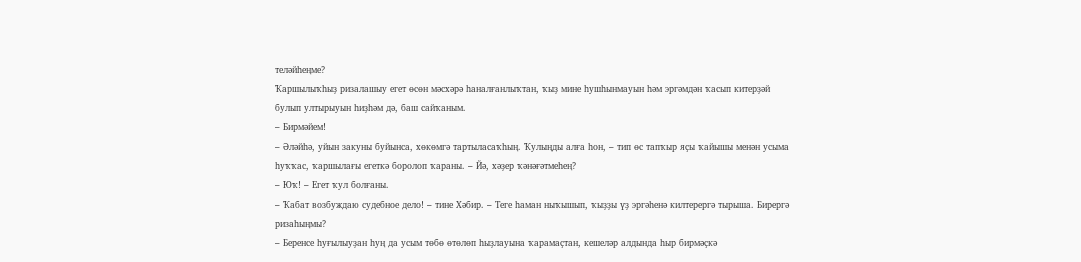теләйһеңме?
Ҡаршылыҡһыҙ ризалашыу егет өсөн мәсхәрә һаналғанлыҡтан, ҡыҙ мине һушһынмауын һәм эргәмдән ҡасып китерҙәй булып ултырыуын һиҙһәм дә, баш сайҡаным.
– Бирмәйем!
– Әләйһә, уйын закуны буйынса, хөкөмгә тартыласаҡһың. Ҡулыңды алға һон, – тип өс тапҡыр яҫы ҡайышы менән усыма һуҡҡас, ҡаршылағы егеткә боролоп ҡараны. – Йә, хәҙер ҡәнәғәтмеһең?
– Юҡ! – Егет ҡул болғаны.
– Ҡабат возбуждаю судебное дело! – тине Хәбир. – Теге һаман ныҡышып, ҡыҙҙы үҙ эргәһенә килтерергә тырыша. Бирергә ризаһыңмы?
– Беренсе һуғылыуҙан һуң да усым төбө өтөлөп һыҙлауына ҡарамаҫтан, кешеләр алдында һыр бирмәҫкә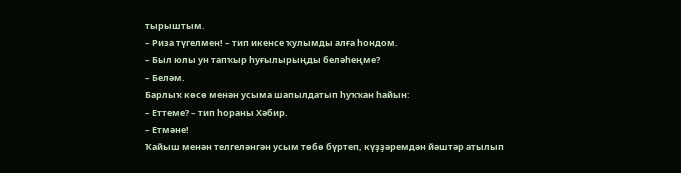тырыштым.
– Риза түгелмен! – тип икенсе ҡулымды алға һондом.
– Был юлы ун тапҡыр һуғылырыңды беләһеңме?
– Беләм.
Барлыҡ көсө менән усыма шапылдатып һуҡҡан һайын:
– Еттеме? – тип һораны Хәбир.
– Етмәне!
Ҡайыш менән телгеләнгән усым төбө бүртеп, күҙҙәремдән йәштәр атылып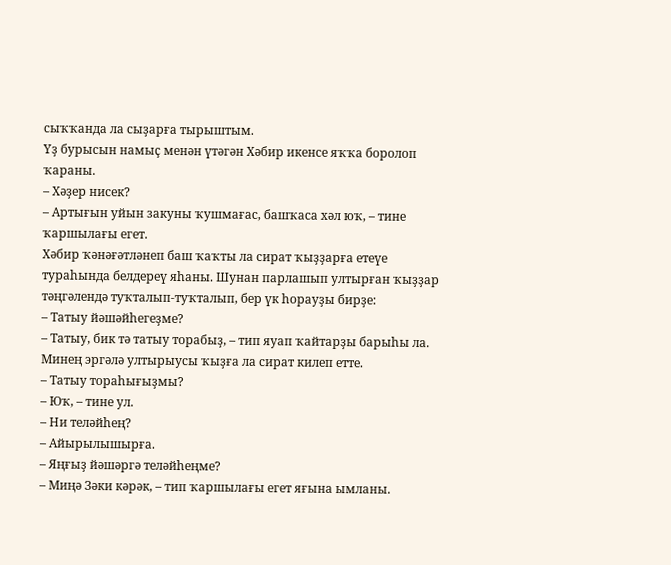сыҡҡанда ла сыҙарға тырыштым.
Үҙ бурысын намыҫ менән үтәгән Хәбир икенсе яҡҡа боролоп ҡараны.
– Хәҙер нисек?
– Артығын уйын закуны ҡушмағас, башҡаса хәл юҡ, – тине ҡаршылағы егет.
Хәбир ҡәнәғәтләнеп баш ҡаҡты ла сират ҡыҙҙарға етеүе тураһында белдереү яһаны. Шунан парлашып ултырған ҡыҙҙар тәңгәлендә туҡталып-туҡталып, бер үк һорауҙы бирҙе:
– Татыу йәшәйһегеҙме?
– Татыу, бик тә татыу торабыҙ, – тип яуап ҡайтарҙы барыһы ла.
Минең эргәлә ултырыусы ҡыҙға ла сират килеп етте.
– Татыу тораһығыҙмы?
– Юҡ, – тине ул.
– Ни теләйһең?
– Айырылышырға.
– Яңғыҙ йәшәргә теләйһеңме?
– Миңә Зәки кәрәк, – тип ҡаршылағы егет яғына ымланы.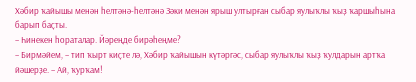Хәбир ҡайышы менән һелтәнә-һелтәнә Зәки менән ярыш ултырған сыбар яулыҡлы ҡыҙ ҡаршыһына барып баҫты.
– Һинекен һораталар. Йәреңде бирәһеңме?
– Бирмәйем, – тип ҡырт киҫте лә, Хәбир ҡайышын күтәргәс, сыбар яулыҡлы ҡыҙ ҡулдарын артҡа йәшерҙе. – Ай, ҡурҡам!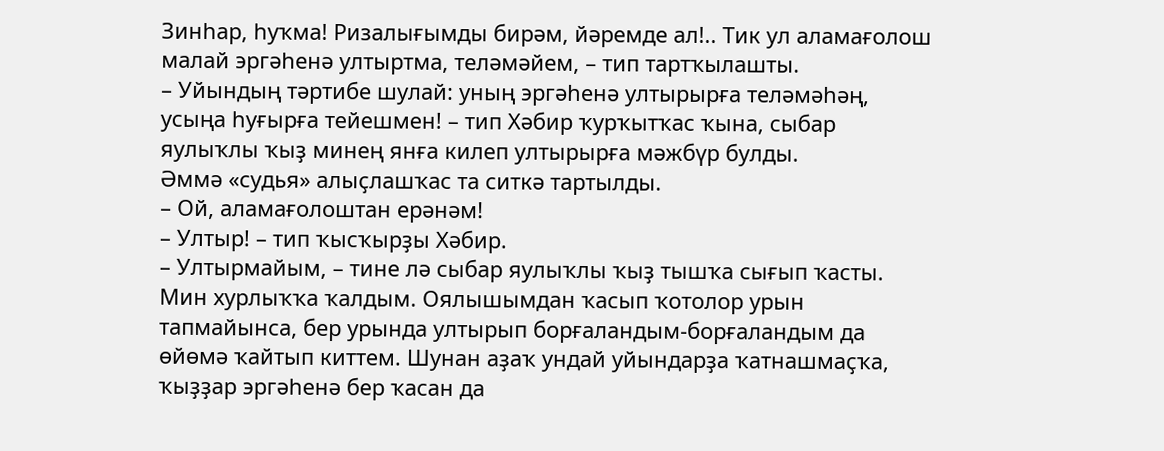Зинһар, һуҡма! Ризалығымды бирәм, йәремде ал!.. Тик ул аламағолош малай эргәһенә ултыртма, теләмәйем, – тип тартҡылашты.
– Уйындың тәртибе шулай: уның эргәһенә ултырырға теләмәһәң, усыңа һуғырға тейешмен! – тип Хәбир ҡурҡытҡас ҡына, сыбар яулыҡлы ҡыҙ минең янға килеп ултырырға мәжбүр булды.
Әммә «судья» алыҫлашҡас та ситкә тартылды.
– Ой, аламағолоштан ерәнәм!
– Ултыр! – тип ҡысҡырҙы Хәбир.
– Ултырмайым, – тине лә сыбар яулыҡлы ҡыҙ тышҡа сығып ҡасты.
Мин хурлыҡҡа ҡалдым. Оялышымдан ҡасып ҡотолор урын тапмайынса, бер урында ултырып борғаландым-борғаландым да өйөмә ҡайтып киттем. Шунан аҙаҡ ундай уйындарҙа ҡатнашмаҫҡа, ҡыҙҙар эргәһенә бер ҡасан да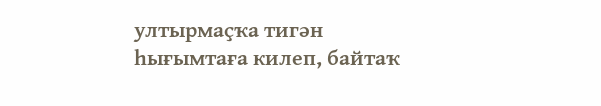ултырмаҫҡа тигән һығымтаға килеп, байтаҡ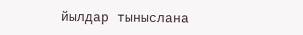йылдар тыныслана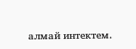алмай интектем.